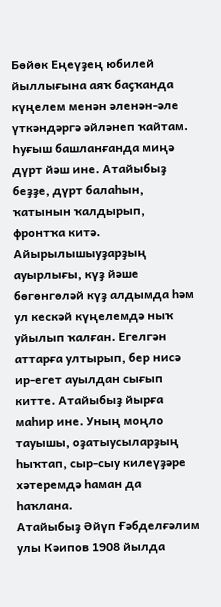Бөйөк Еңеүҙең юбилей йыллығына аяҡ баҫҡанда күңелем менән әленән-әле үткәндәргә әйләнеп ҡайтам. Һуғыш башланғанда миңә дүрт йәш ине. Атайыбыҙ беҙҙе, дүрт балаһын, ҡатынын ҡалдырып, фронтҡа китә. Айырылышыуҙарҙың ауырлығы, күҙ йәше бөгөнгөләй күҙ алдымда һәм ул кескәй күңелемдә ныҡ уйылып ҡалған. Егелгән аттарға ултырып, бер нисә ир-егет ауылдан сығып китте. Атайыбыҙ йырға маһир ине. Уның моңло тауышы, оҙатыусыларҙың һыҡтап, сыр-сыу килеүҙәре хәтеремдә һаман да һаҡлана.
Атайыбыҙ Әйүп Ғәбделғәлим улы Кәипов 1908 йылда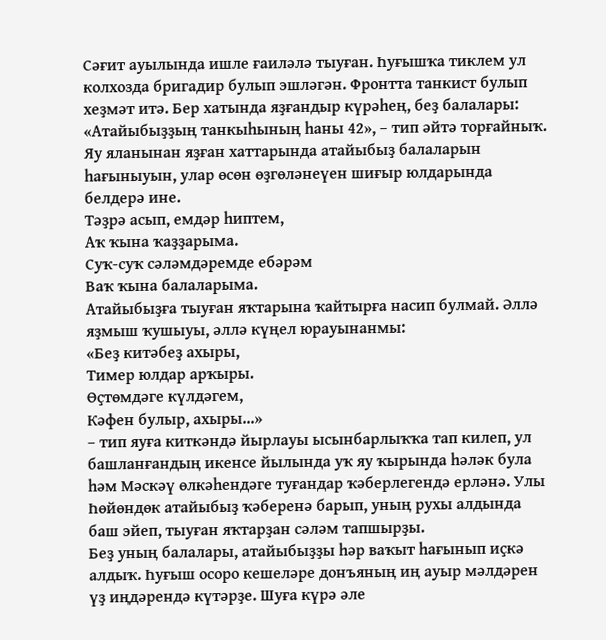Сәғит ауылында ишле ғаиләлә тыуған. Һуғышҡа тиклем ул колхозда бригадир булып эшләгән. Фронтта танкист булып хеҙмәт итә. Бер хатында яҙғандыр күрәһең, беҙ балалары: «Атайыбыҙҙың танкыһының һаны 42», – тип әйтә торғайныҡ.
Яу яланынан яҙған хаттарында атайыбыҙ балаларын һағыныуын, улар өсөн өҙгөләнеүен шиғыр юлдарында белдерә ине.
Тәҙрә асып, емдәр һиптем,
Аҡ ҡына ҡаҙҙарыма.
Суҡ-суҡ сәләмдәремде ебәрәм
Ваҡ ҡына балаларыма.
Атайыбыҙға тыуған яҡтарына ҡайтырға насип булмай. Әллә яҙмыш ҡушыуы, әллә күңел юрауынанмы:
«Беҙ китәбеҙ ахыры,
Тимер юлдар арҡыры.
Өҫтөмдәге күлдәгем,
Кәфен булыр, ахыры...»
– тип яуға киткәндә йырлауы ысынбарлыҡҡа тап килеп, ул башланғандың икенсе йылында уҡ яу ҡырында һәләк була һәм Мәскәү өлкәһендәге туғандар ҡәберлегендә ерләнә. Улы Һөйөндөк атайыбыҙ ҡәберенә барып, уның рухы алдында баш эйеп, тыуған яҡтарҙан сәләм тапшырҙы.
Беҙ уның балалары, атайыбыҙҙы һәр ваҡыт һағынып иҫкә алдыҡ. Һуғыш осоро кешеләре донъяның иң ауыр мәлдәрен үҙ иңдәрендә күтәрҙе. Шуға күрә әле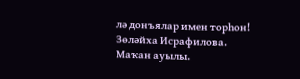лә донъялар имен торһон!
Зөләйха Исрафилова.
Маҡан ауылы.